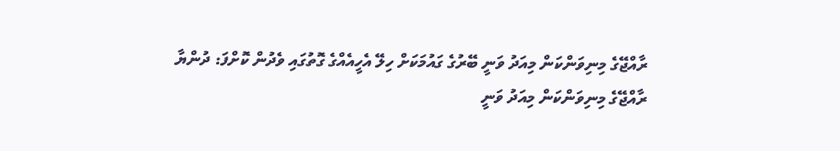ރާއްޖޭގެ މިނިވަންކަން މިއަދު ވަނީ ބޭރުގެ ގައުމަކަށް ހިލޭ އެހީއެއްގެ ގޮތުގައި ވެދުން ކޮށްފަ: ދުންޔާ
ރާއްޖޭގެ މިނިވަންކަން މިއަދު ވަނީ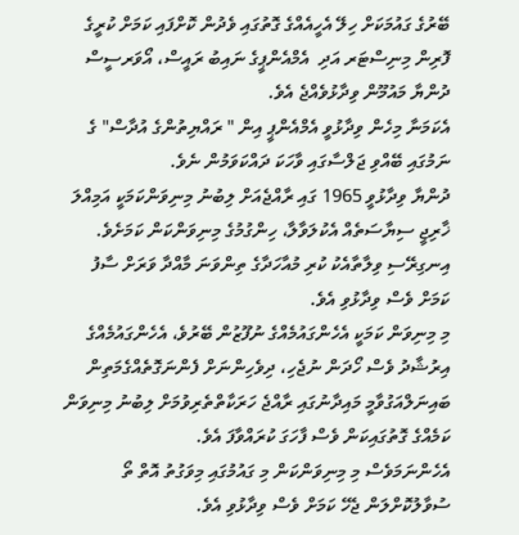ބޭރުގެ ގައުމަކަށް ހިލޭ އެހީއެއްގެ ގޮތުގައި ވެދުން ކޮށްފައި ކަމަށް ކުރީގެ ފޮރިން މިނިސްޓަރ އަދި  އެމްއެންޕީގެ ނައިބު ރައީސް، އޯވަރސީސް ދުންޔާ މައުމޫން ވިދާޅުވެއްޖެ އެވެ.
އެކަމަނާ މިހެން ވިދާޅުވީ އެމްއެންޕީ އިން " ރައްޔިތުންގެ އުދާސް" ގެ ނަމުގައި ބޭއްވި ޖަލްސާގައި ވާހަކަ ދައްކަވަމުން ނެވެ.
ދުންޔާ ވިދާޅުވީ 1965 ގައި ރާއްޖެއަށް ލިބުނު މިނިވަންކަމަކީ އަމިއްލަ ޚާރިޖީ ސިޔާސަތެއް އެކުލަވާލާ، ހިންގުމުގެ މިނިވަންކަން ކަމަށެވެ. އިނގިރޭސި ވިލާތާއެކު ކުރި މުއާހަދާގެ ތިންވަނަ މާއްދާ ވަރަށް ސާފު ކަމަށް ވެސް ވިދާޅުވި އެވެ.
މި މިނިވަން ކަމަކީ އެހެންގައުމެއްގެ ނުފޫޒުން ބޭރުވެ، އެހެންގައުމެއްގެ އިރުޝާދު ވެސް ހޯދަން ނުޖެހި، ދިވެހިންނަށް ފެންނަގޮތެއްގެމަތިން ބައިނަލްއަގުވާމީ މައިދާނުގައި ރާއްޖެ ހަރަކާތްތެރިވުމަށް ލިބުނު މިނިވަން ކަމެއްގެ ގޮތުގައިކަން ވެސް ފާހަގަ ކުރައްވާފަ އެވެ.
އެހެންނަމަވެސް މި މިނިވަންކަން މި ގައުމުގައި މިވަގުތު އޮތް ތޯ ސުވާލުކޮށްލަން ޖެހޭ ކަމަށް ވެސް ވިދާޅުވި އެވެ.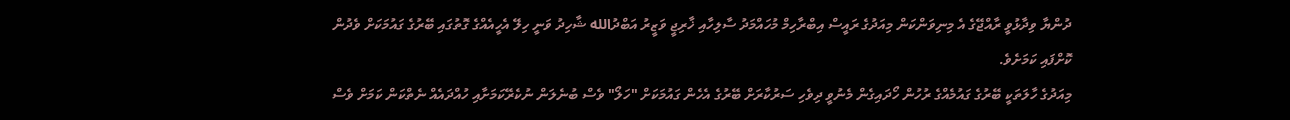ދުންޔާ ވިދާޅުވީ ރާއްޖޭގެ އެ މިނިވަންކަން މިއަދުގެ ރައީސް އިބްރާހިމް މުހައްމަދު ސާލިހާއި ޚާރިޖީ ވަޒީރު އަބްދުالله ޝާހިދު ވަނީ ހިލޭ އެހީއެއްގެ ގޮތުގައި ބޭރުގެ ގައުމަކަށް ވެދުން ކޮށްފައި ކަމަށެވެ.
މިއަދުގެ ހާލަތަކީ ބޭރުގެ ގައުމެއްގެ ރުހުން ހޯދައިގެން މެނުވީ ދިވެހި ސަރުކާރަށް ބޭރުގެ އެހެން ގައުމަކަށް "ހަލޯ" ވެސް ބުނެލަން ނުކެރޭކަމަށާއި ހުއްދައެއް ނެތްކަން ކަމަށް ވެސް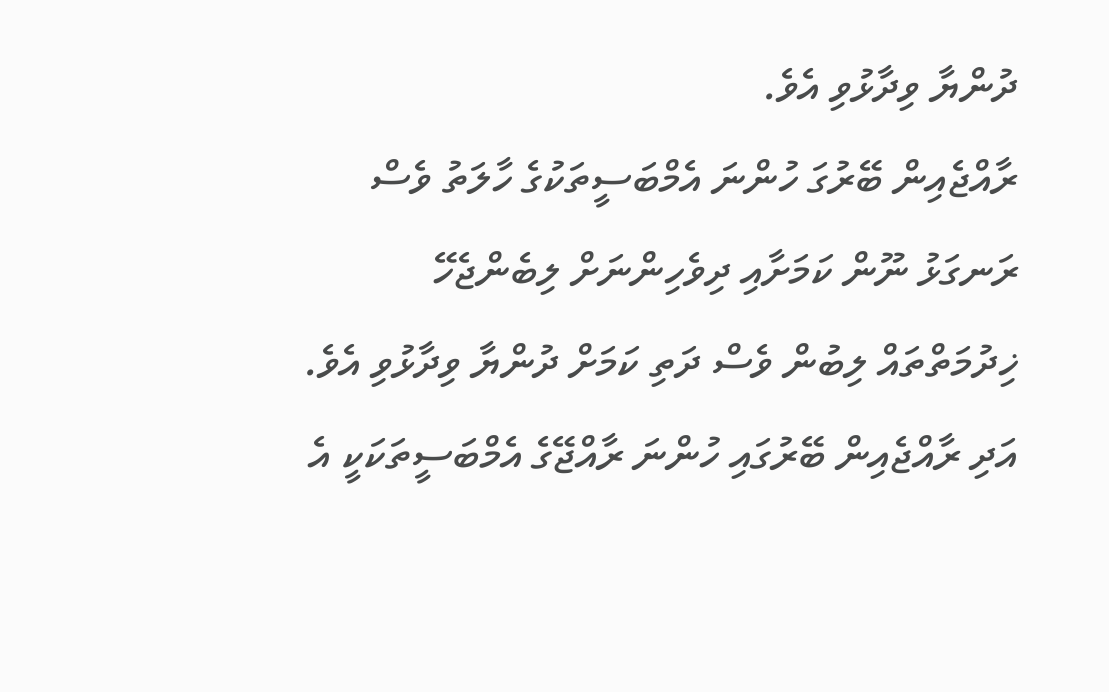ދުންޔާ ވިދާޅުވި އެވެ.
ރާއްޖެއިން ބޭރުގަ ހުންނަ އެމްބަސީތަކުގެ ހާލަތު ވެސް ރަނގަޅު ނޫން ކަމަށާއި ދިވެހިންނަށް ލިބެންޖެހޭ ޚިދުމަތްތައް ލިބުން ވެސް ދަތި ކަމަށް ދުންޔާ ވިދާޅުވި އެވެ. އަދި ރާއްޖެއިން ބޭރުގައި ހުންނަ ރާއްޖޭގެ އެމްބަސީތަކަކީ އެ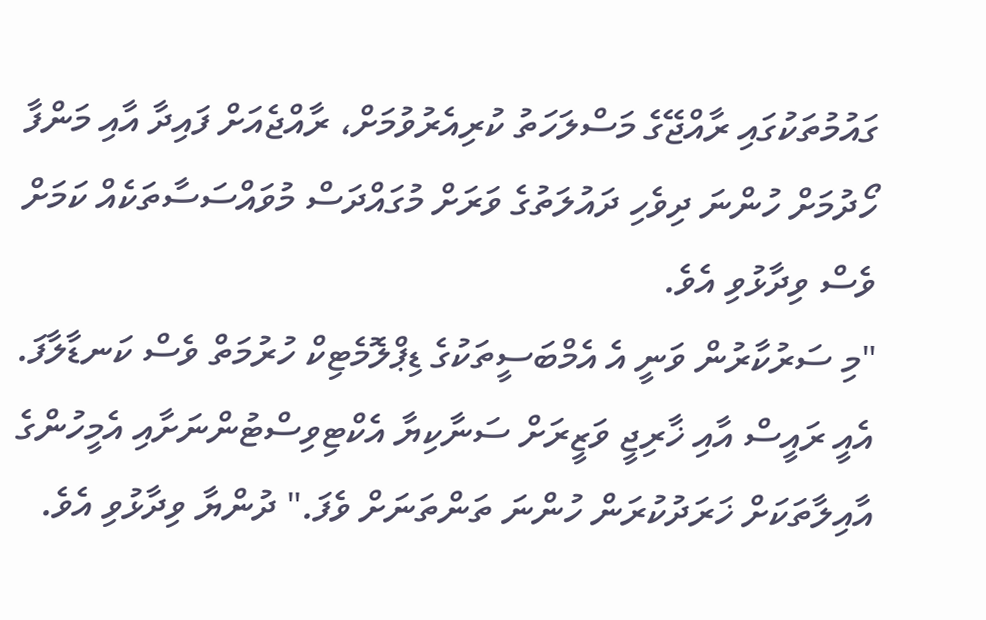ގައުމުތަކުގައި ރާއްޖޭގެ މަސްލަހަތު ކުރިއެރުވުމަށް، ރާއްޖެއަށް ފައިދާ އާއި މަންފާ ހޯދުމަށް ހުންނަ ދިވެހި ދައުލަތުގެ ވަރަށް މުގައްދަސް މުވައްސަސާތަކެއް ކަމަށް ވެސް ވިދާޅުވި އެވެ.
"މި ސަރުކާރުން ވަނީ އެ އެމްބަސީތަކުގެ ޑިޕްލޮމެޓިކް ހުރުމަތް ވެސް ކަނޑާލާފަ. އެއީ ރައީސް އާއި ޚާރިޖީ ވަޒީރަށް ސަނާކިޔާ އެކްޓިވިސްޓުންނަށާއި އެމީހުންގެ އާއިލާތަކަށް ޚަރަދުކުރަން ހުންނަ ތަންތަނަށް ވެފަ." ދުންޔާ ވިދާޅުވި އެވެ.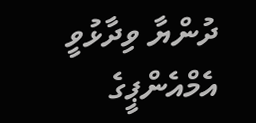ދުންޔާ ވިދާޅުވީ އެމްއެންޕީގެ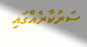ސަރުކާރެއްގައި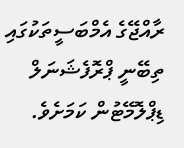ރާއްޖޭގެ އެމްބަސީތަކުގައި ތިބޭނީ ޕްރޮފެޝަނަލް ޑިޕްލޮމޭޓުން ކަމަށެވެ.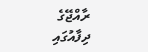ރާއްޖޭގެ ދިފާއުގައި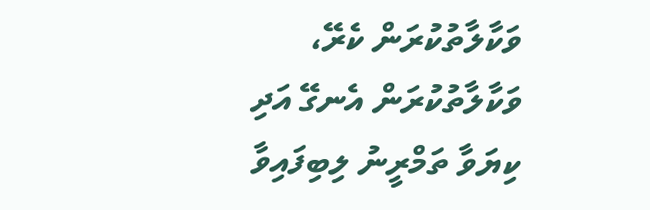ވަކާލާތުކުރަން ކެރޭ، ވަކާލާތުކުރަން އެނގޭ އަދި ކިޔަވާ ތަމްރީނު ލިބިފައިވާ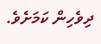ދިވެހިން ކަމަށެވެ.